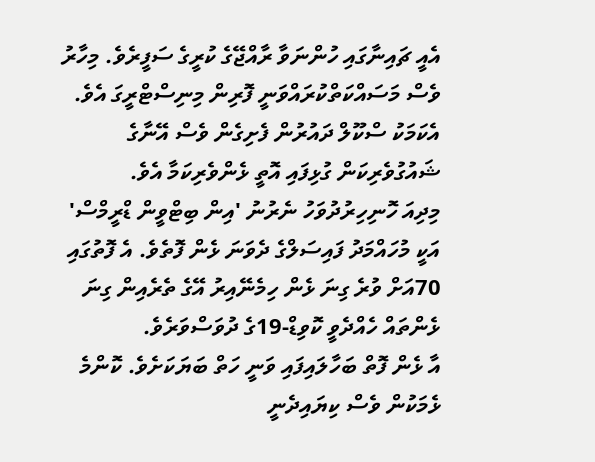އެއީ ޗައިނާގައި ހުންނަވާ ރާއްޖޭގެ ކުރީގެ ސަފީރެވެ. މިހާރު ވެސް މަސައްކަތްކުރައްވަނީ ފޮރިން މިނިސްޓްރީގަ އެވެ. އެކަމަކު ސްކޫލް ދައުރުން ފެށިގެން ވެސް އޭނާގެ ޝައުގުވެރިކަން ގުޅިފައި އޮތީ ޅެންވެރިކަމާ އެވެ.
މިދިއަ ހޮނިހިރުދުވަހު ނެރުނު 'އިން ބިޓްވީން ޑްރީމްސް' އަކީ މުހައްމަދު ފައިސަލްގެ ދެވަނަ ޅެން ފޮތެވެ. އެ ފޮތުގައި 70އަށް ވުރެ ގިނަ ޅެން ހިމެނޭއިރު އޭގެ ތެރެއިން ގިނަ ޅެންތައް ހެއްދެވީ ކޮވިޑް-19ގެ ދުވަސްވަރެވެ.
އާ ޅެން ފޮތް ބަހާލައިފައި ވަނީ ހަތް ބަޔަކަށެވެ. ކޮންމެ ޅެމަކުން ވެސް ކިޔައިދެނީ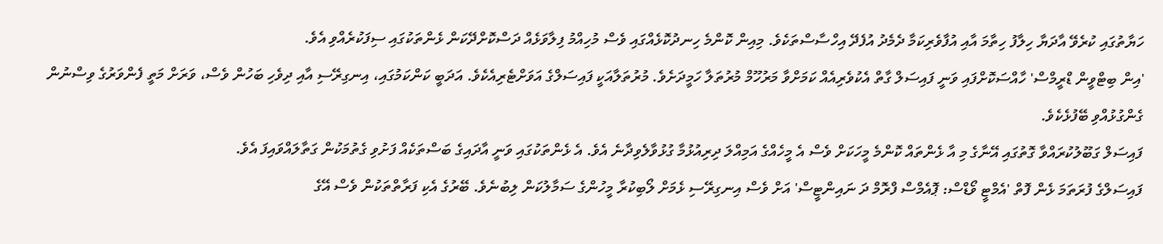ހަޔާތުގައި ކުރެވޭ އާދަޔާ ހިލާފު ހިތާމަ އާއި އުފާވެރިކަމާ ދެމެދު އުފެދޭ އިހްސާސްތަކެވެ. މިއިން ކޮންމެ ހިނދުކޮޅެއްގައި ވެސް މުހިއްމު ފިލާވަޅެއް ދަސްކޮށްދޭކަން ޅެންތަކުގައި ސިފަކުރެއްވި އެވެ.
'އިން ބިޓްވީން ޑްރީމްސް' ހާއްސަކޮށްފައި ވަނީ ފައިސަލް ގާތް އެކުވެރިއެއް ކަމަށްވާ މަރުހޫމް މުރުތަލާ ހަމީދަށެވެ. މުރުތަލާއަކީ ފައިސަލްގެ އަވަށްޓެރިއެކެވެ. އަދަބީ ކަންކަމުގައި، އިނގިރޭސި އާއި ދިވެހި ބަހުން ވެސް، ވަރަށް މަތީ ފެންވަރުގެ ވިސްނުން ގެންގުޅުއްވި ބޭފުޅެކެވެ.
ފައިސަލް ގަބޫލުކުރައްވާ ގޮތުގައި އޭނާގެ މި އާ ޅެންތައް ކޮންމެ މީހަކަށް ވެސް އެ މީހެއްގެ އަމިއްލަ ދިރިއުޅުމާ ގުޅުވާލެވިދާނެ އެވެ. އެ ޅެންތަކުގައި ވަނީ އާދައިގެ ބަސްތަކެއް ފަށުވި ގެތުމަކުން ގަތާލައްވައިފަ އެވެ.
ފައިސަލްގެ ފުރަތަމަ ޅެން ފޮތް 'އެމްޓީ ވޯޑްސް: ޕޮއެމްސް ފްރޮމް ދަ ނައިންޓީސް' އަށް ވެސް އިނގިރޭސި ޅެމަށް ލޯބިކުރާ މީހުންގެ ސަމާލުކަން ލިބުނެވެ. ބޭރުގެ އެކި ފަރާތްތަކުން ވެސް އޭގެ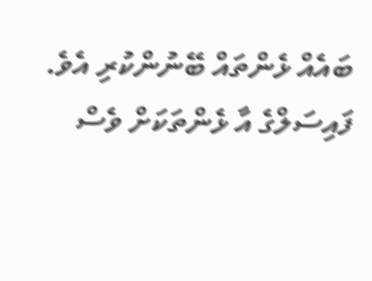ބައެއް ޅެންތައް ބޭނުންކުރި އެވެ.
ފައިސަލްގެ އާ ޅެންތަކަށް ވެސް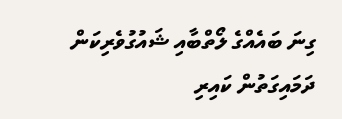ގިނަ ބައެއްގެ ލޯތްބާއި ޝައުގުވެރިކަން ދަމައިގަތުން ކައިރި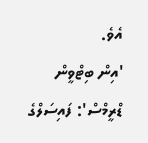އެވެ.
'އިން ބިޓްވީން ޑްރީމްސް': ފައިސަލްގެ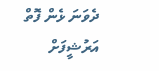ދެވަނަ ޅެން ފޮތް
އަރުޝީފަށް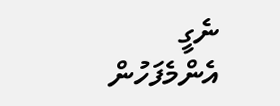ނެގީ
އެންމެފަހުން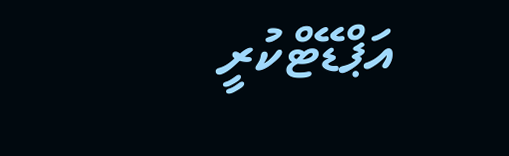އަޕްޑޭޓްކުރީ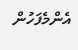އެންމެފަހުން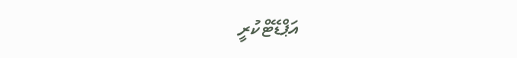އަޕްޑޭޓްކުރީ